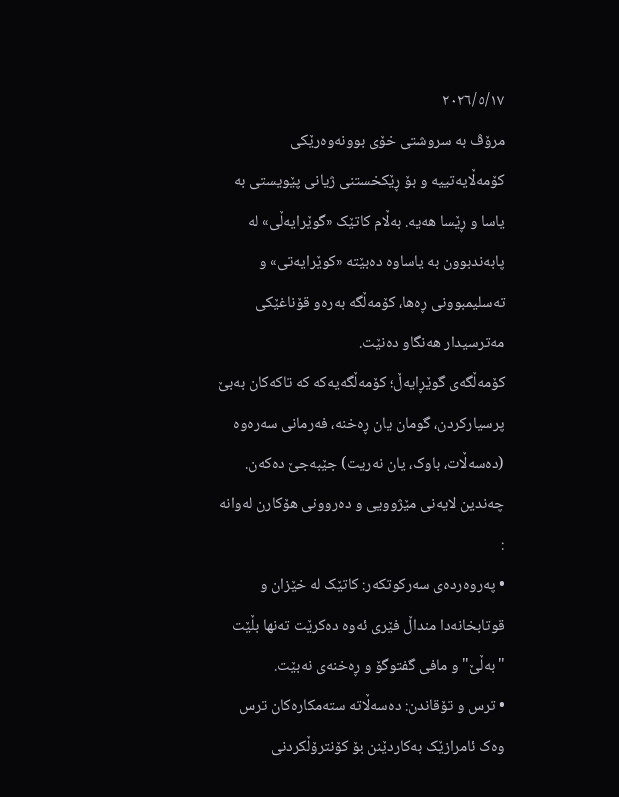٢٠٢٦/٥/١٧
مرۆڤ بە سروشتی خۆی بوونەوەرێکی کۆمەڵایەتییە و بۆ ڕێکخستنی ژیانی پێویستی بە یاسا و ڕێسا هەیە. بەڵام کاتێک «گوێرایەڵی» لە پابەندبوون بە یاساوە دەبێتە «کوێرایەتی» و تەسلیمبوونی ڕەها، کۆمەڵگە بەرەو قۆناغێکی مەترسیدار هەنگاو دەنێت.
کۆمەڵگەی گوێڕایەڵ؛ کۆمەڵگەیەکە کە تاکەکان بەبێ پرسیارکردن، گومان یان ڕەخنە، فەرمانی سەرەوە (دەسەڵات، باوک، یان نەریت) جێبەجێ دەکەن.
چەندین لایەنی مێژوویی و دەروونی هۆکارن لەوانە :
• پەروەردەی سەرکوتکەر: کاتێک لە خێزان و قوتابخانەدا منداڵ فێری ئەوە دەکرێت تەنها بڵێت "بەڵێ" و مافی گفتوگۆ و ڕەخنەی نەبێت.
• ترس و تۆقاندن: دەسەڵاتە ستەمکارەکان ترس وەک ئامرازێک بەکاردێنن بۆ کۆنترۆڵکردنی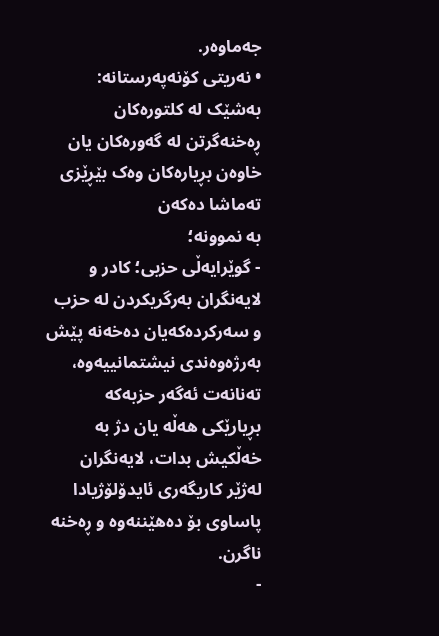جەماوەر.
• نەریتی کۆنەپەرستانە: بەشێک لە کلتورەکان ڕەخنەگرتن لە گەورەکان یان خاوەن بڕیارەکان وەک بێڕێزی تەماشا دەکەن
بە نموونە؛
- گوێرایەڵی حزبی؛ کادر و لایەنگران بەرگریکردن لە حزب و سەرکردەکەیان دەخەنە پێش بەرژەوەندی نیشتمانییەوە، تەنانەت ئەگەر حزبەکە بڕیارێکی هەڵە یان دژ بە خەڵکیش بدات، لایەنگران لەژێر کاریگەری ئایدۆلۆژیادا پاساوی بۆ دەهێننەوە و ڕەخنە ناگرن.
-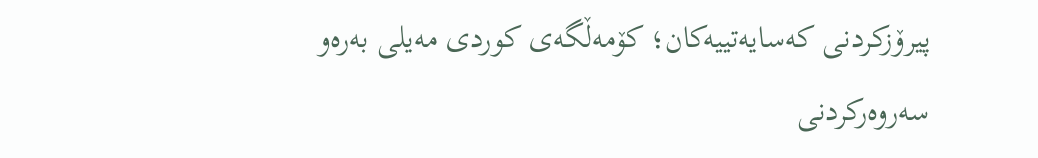پیرۆزکردنی کەسایەتییەکان؛ کۆمەڵگەی کوردی مەیلی بەرەو سەروەرکردنی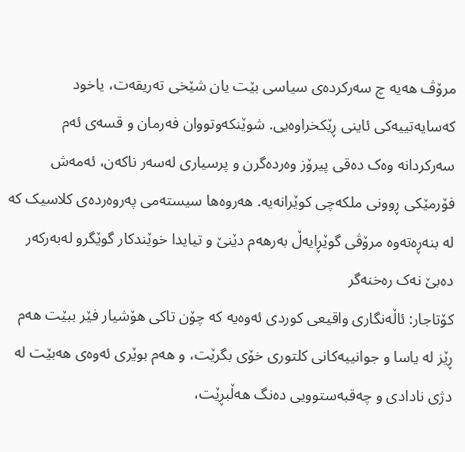مرۆڤ هەیە چ سەرکردەی سیاسی بێت یان شێخی تەریقەت، یاخود کەسایەتییەکی ئاینی ڕێکخراوەیی. شوێنکەوتووان فەرمان و قسەی ئەم سەرکردانە وەک دەقی پیرۆز وەردەگرن و پرسیاری لەسەر ناکەن، ئەمەش فۆرمێکی ڕوونی ملکەچی کوێرانەیە. هەروەها سیستەمی پەروەردەی کلاسیک کە لە بنەڕەتەوە مرۆڤی گوێڕایەڵ بەرهەم دێنێ و تیایدا خوێندکار گوێگرو لەبەرکەر دەبێ نەک رەخنەگر
کۆتاجار: ئاڵەنگاری واقیعی کوردی ئەوەیە کە چۆن تاکی هۆشیار فێر ببێت هەم ڕێز لە یاسا و جوانییەکانی کلتوری خۆی بگرێت، و هەم بوێری ئەوەی هەبێت لە دژی نادادی و چەقبەستوویی دەنگ هەڵبڕێت،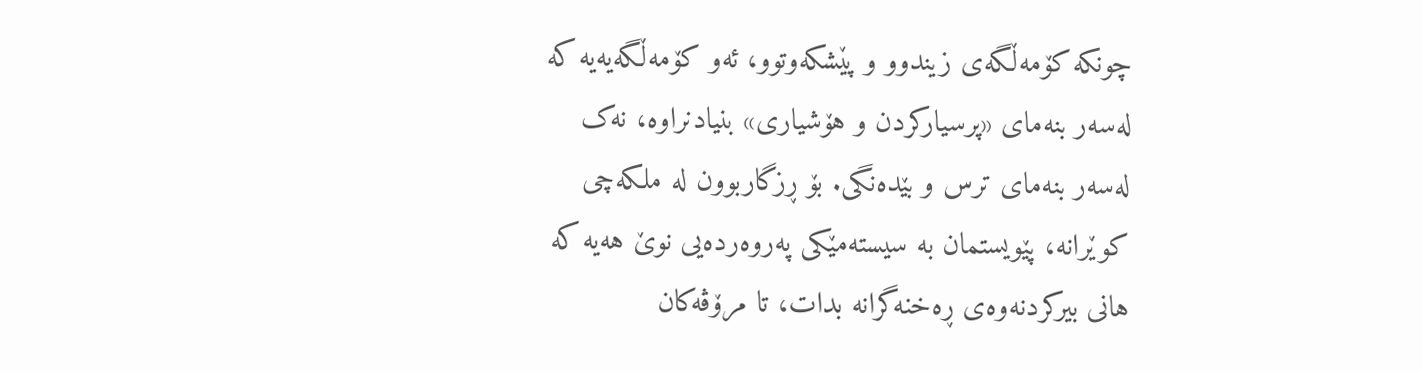چونکە کۆمەڵگەی زیندوو و پێشکەوتوو، ئەو کۆمەڵگەیەیە کە لەسەر بنەمای «پرسیارکردن و هۆشیاری» بنیادنراوە، نەک لەسەر بنەمای ترس و بێدەنگی. بۆ ڕزگاربوون لە ملکەچی کوێرانە، پێویستمان بە سیستەمێکی پەروەردەیی نوێ هەیە کە هانی بیرکردنەوەی ڕەخنەگرانە بدات، تا مرۆڤەکان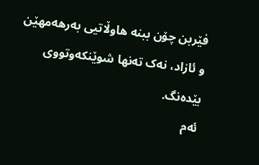فێربن چۆن ببنە هاوڵاتیی بەرهەمهێن و ئازاد، نەک تەنها شوێنکەوتووی بێدەنگ.
ئەم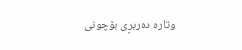وتارە دەربڕی بۆچونی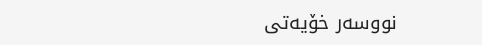نووسەر خۆیەتی